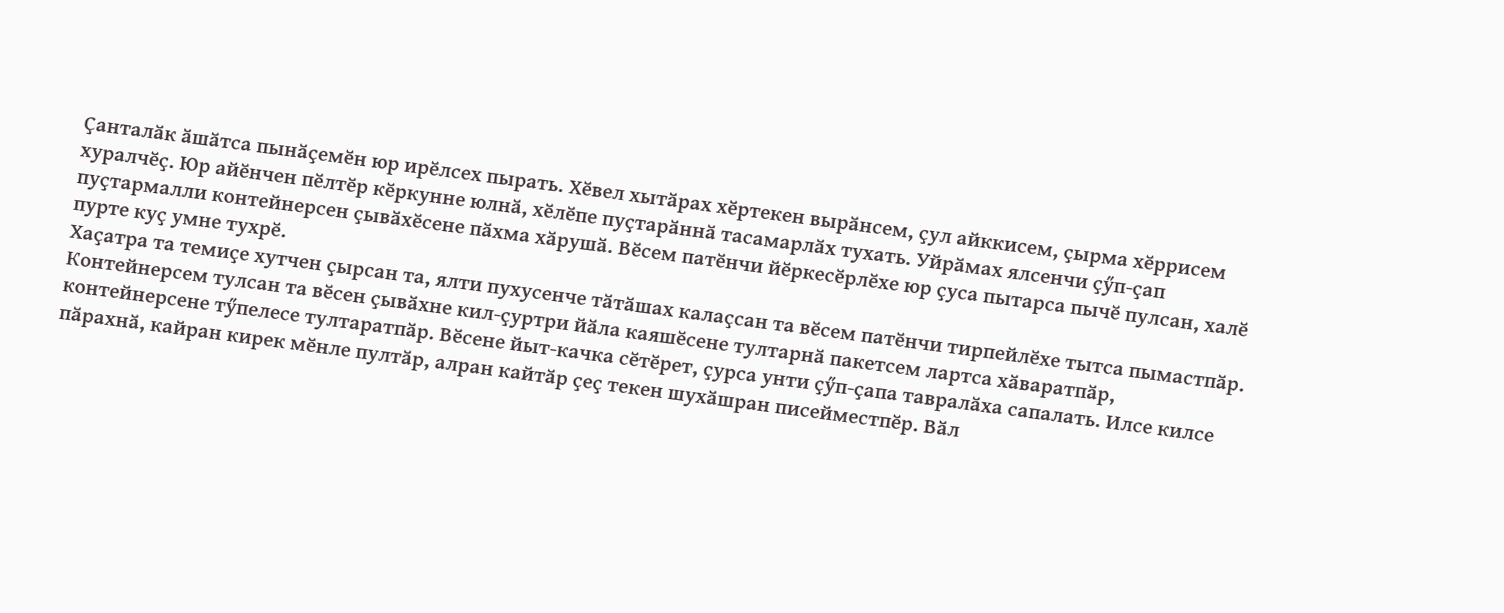Ҫанталӑк ӑшӑтса пынӑҫемӗн юр ирӗлсех пырать. Хӗвел хытӑрах хӗртекен вырӑнсем, ҫул айккисем, ҫырма хӗррисем хуралчӗҫ. Юр айӗнчен пӗлтӗр кӗркунне юлнӑ, хӗлӗпе пуҫтарӑннӑ тасамарлӑх тухать. Уйрӑмах ялсенчи ҫӳп-ҫап пуҫтармалли контейнерсен ҫывӑхӗсене пӑхма хӑрушӑ. Вӗсем патӗнчи йӗркесӗрлӗхе юр ҫуса пытарса пычӗ пулсан, халӗ пурте куҫ умне тухрӗ.
Хаҫатра та темиҫе хутчен ҫырсан та, ялти пухусенче тӑтӑшах калаҫсан та вӗсем патӗнчи тирпейлӗхе тытса пымастпӑр. Контейнерсем тулсан та вӗсен ҫывӑхне кил-ҫуртри йӑла каяшӗсене тултарнӑ пакетсем лартса хӑваратпӑр, контейнерсене тӳпелесе тултаратпӑр. Вӗсене йыт-качка сӗтӗрет, ҫурса унти ҫӳп-ҫапа тавралӑха сапалать. Илсе килсе пӑрахнӑ, кайран кирек мӗнле пултӑр, алран кайтӑр ҫеҫ текен шухӑшран писейместпӗр. Вӑл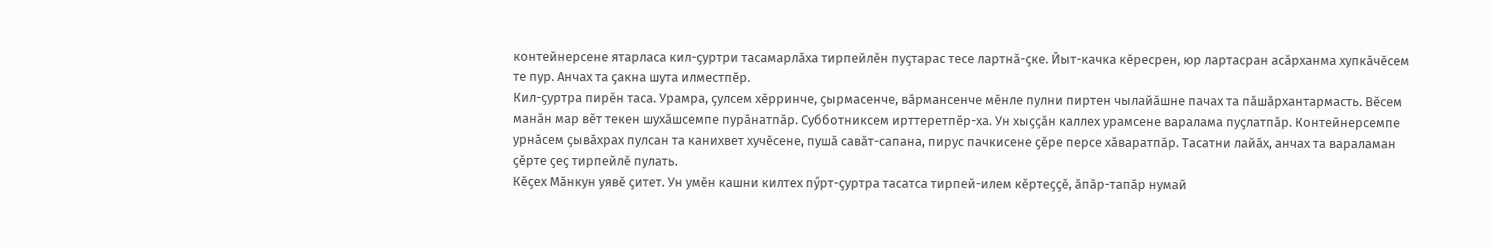контейнерсене ятарласа кил-ҫуртри тасамарлӑха тирпейлӗн пуҫтарас тесе лартнӑ-ҫке. Йыт-качка кӗресрен, юр лартасран асӑрханма хупкӑчӗсем те пур. Анчах та ҫакна шута илместпӗр.
Кил-ҫуртра пирӗн таса. Урамра, ҫулсем хӗрринче, ҫырмасенче, вӑрмансенче мӗнле пулни пиртен чылайӑшне пачах та пӑшӑрхантармасть. Вӗсем манӑн мар вӗт текен шухӑшсемпе пурӑнатпӑр. Субботниксем ирттеретпӗр-ха. Ун хыҫҫӑн каллех урамсене варалама пуҫлатпӑр. Контейнерсемпе урнӑсем ҫывӑхрах пулсан та канихвет хучӗсене, пушӑ савӑт-сапана, пирус пачкисене ҫӗре персе хӑваратпӑр. Тасатни лайӑх, анчах та вараламан ҫӗрте ҫеҫ тирпейлӗ пулать.
Кӗҫех Мӑнкун уявӗ ҫитет. Ун умӗн кашни килтех пӳрт-ҫуртра тасатса тирпей-илем кӗртеҫҫӗ, ӑпӑр-тапӑр нумай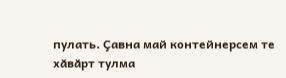пулать. Ҫавна май контейнерсем те хӑвӑрт тулма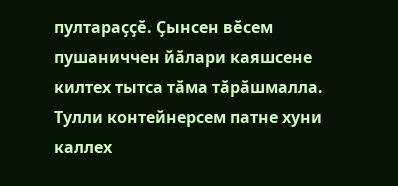пултараҫҫӗ. Ҫынсен вӗсем пушаниччен йӑлари каяшсене килтех тытса тӑма тӑрӑшмалла. Тулли контейнерсем патне хуни каллех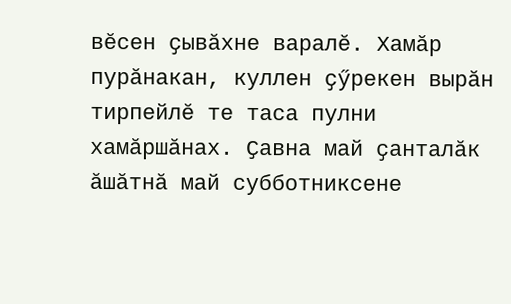вӗсен ҫывӑхне варалӗ. Хамӑр пурӑнакан, куллен ҫӳрекен вырӑн тирпейлӗ те таса пулни хамӑршӑнах. Ҫавна май ҫанталӑк ӑшӑтнӑ май субботниксене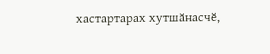хастартарах хутшӑнасчӗ,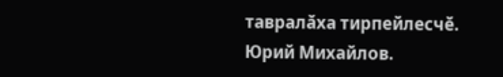тавралӑха тирпейлесчӗ.
Юрий Михайлов.